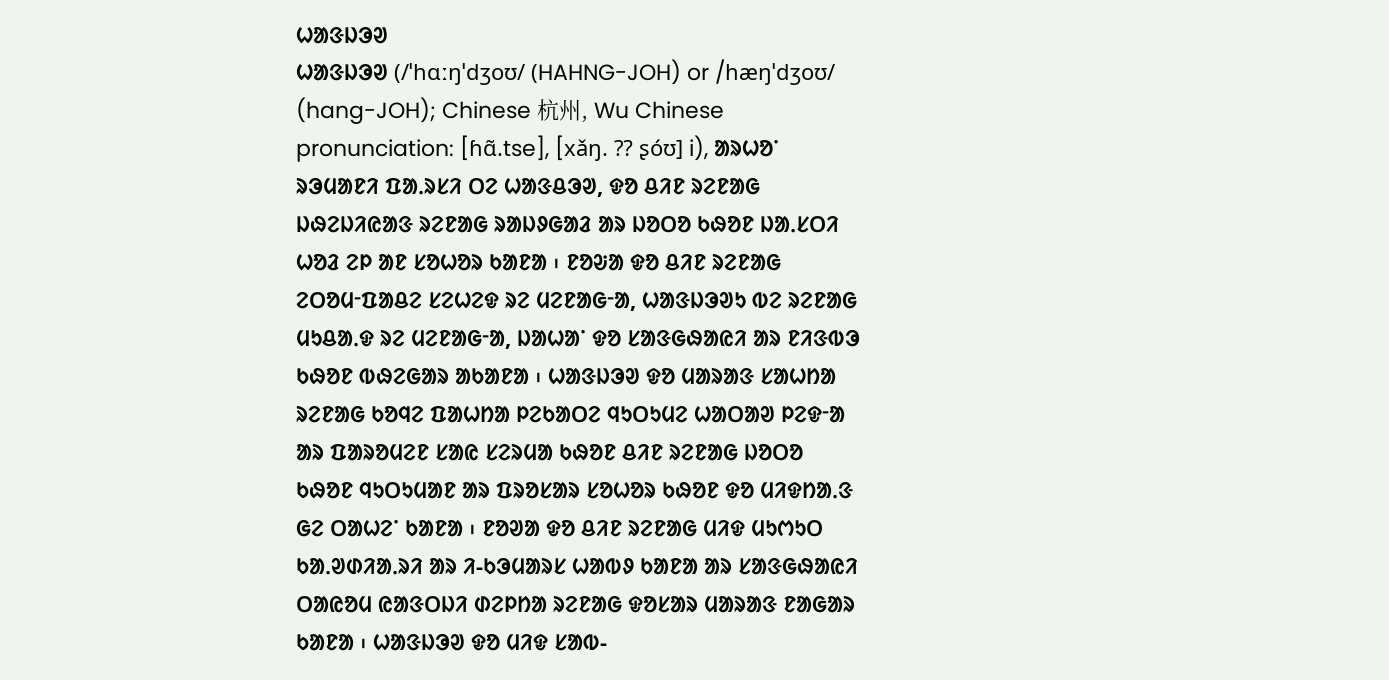ᱦᱟᱝᱡᱳᱣ
ᱦᱟᱝᱡᱳᱣ (/ˈhɑːŋˈdʒoʊ/ (HAHNG-JOH) or /hæŋˈdʒoʊ/ (hang-JOH); Chinese 杭州, Wu Chinese pronunciation: [ɦɑ̃.tse], [xǎŋ. ⁇ ʂóʊ] i), ᱟᱨᱦᱚᱸ ᱨᱳᱢᱟᱱᱤ ᱯᱟᱹᱨᱥᱤ ᱛᱮ ᱦᱟᱝᱪᱳᱣ, ᱫᱚ ᱪᱤᱱ ᱨᱮᱱᱟᱜ ᱡᱷᱮᱡᱤᱭᱟᱝ ᱨᱮᱱᱟᱜ ᱨᱟᱡᱽᱜᱟᱲ ᱟᱨ ᱡᱚᱛᱚ ᱠᱷᱚᱱ ᱡᱟᱹᱥᱛᱤ ᱦᱚᱲ ᱮᱞ ᱟᱱ ᱥᱚᱦᱚᱨ ᱠᱟᱱᱟ ᱾ ᱱᱚᱶᱟ ᱫᱚ ᱪᱤᱱ ᱨᱮᱱᱟᱜ ᱮᱛᱚᱢᱼᱯᱟᱪᱮ ᱥᱮᱦᱮᱫ ᱨᱮ ᱢᱮᱱᱟᱜᱼᱟ, ᱦᱟᱝᱡᱳᱣᱩ ᱵᱮ ᱨᱮᱱᱟᱜ ᱢᱩᱪᱟᱹᱫ ᱨᱮ ᱢᱮᱱᱟᱜᱼᱟ, ᱡᱟᱦᱟᱸ ᱫᱚ ᱥᱟᱝᱜᱷᱟᱭᱤ ᱟᱨ ᱱᱤᱝᱵᱳ ᱠᱷᱚᱱ ᱵᱷᱮᱜᱟᱨ ᱟᱠᱟᱱᱟ ᱾ ᱦᱟᱝᱡᱳᱣ ᱫᱚ ᱢᱟᱨᱟᱝ ᱥᱟᱦᱴᱟ ᱨᱮᱱᱟᱜ ᱠᱚᱧᱮ ᱯᱟᱦᱴᱟ ᱞᱮᱠᱟᱛᱮ ᱧᱩᱛᱩᱢᱮ ᱦᱟᱛᱟᱣ ᱞᱮᱫᱼᱟ ᱟᱨ ᱯᱟᱨᱚᱢᱮᱱ ᱥᱟᱭ ᱥᱮᱨᱢᱟ ᱠᱷᱚᱱ ᱪᱤᱱ ᱨᱮᱱᱟᱜ ᱡᱚᱛᱚ ᱠᱷᱚᱱ ᱧᱩᱛᱩᱢᱟᱱ ᱟᱨ ᱯᱨᱚᱥᱟᱨ ᱥᱚᱦᱚᱨ ᱠᱷᱚᱱ ᱫᱚ ᱢᱤᱫᱴᱟᱹᱝ ᱜᱮ ᱛᱟᱦᱮᱸ ᱠᱟᱱᱟ ᱾ ᱱᱚᱣᱟ ᱫᱚ ᱪᱤᱱ ᱨᱮᱱᱟᱜ ᱢᱤᱫ ᱢᱩᱬᱩᱛ ᱠᱟᱹᱣᱰᱤᱟᱹᱨᱤ ᱟᱨ ᱤ-ᱠᱳᱢᱟᱨᱥ ᱦᱟᱵᱽ ᱠᱟᱱᱟ ᱟᱨ ᱥᱟᱝᱜᱷᱟᱭᱤ ᱛᱟᱭᱚᱢ ᱭᱟᱝᱛᱡᱤ ᱰᱮᱞᱴᱟ ᱨᱮᱱᱟᱜ ᱫᱚᱥᱟᱨ ᱢᱟᱨᱟᱝ ᱱᱟᱜᱟᱨ ᱠᱟᱱᱟ ᱾ ᱦᱟᱝᱡᱳᱣ ᱫᱚ ᱢᱤᱫ ᱥᱟᱵ-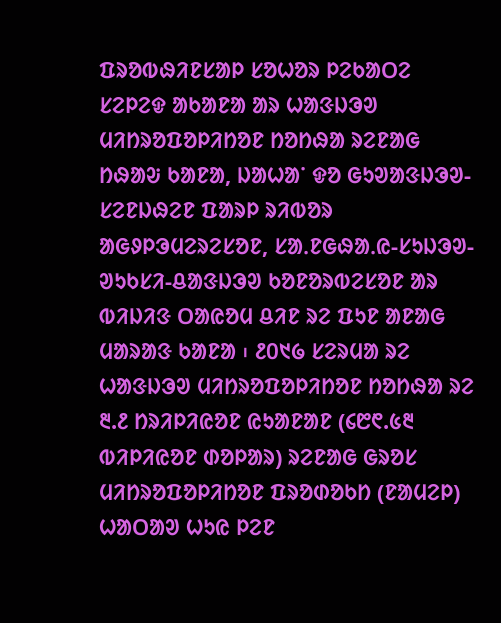ᱯᱨᱚᱵᱷᱤᱱᱥᱟᱞ ᱥᱚᱦᱚᱨ ᱞᱮᱠᱟᱛᱮ ᱥᱮᱞᱮᱫ ᱟᱠᱟᱱᱟ ᱟᱨ ᱦᱟᱝᱡᱳᱣ ᱢᱤᱴᱨᱚᱯᱚᱞᱤᱴᱚᱱ ᱴᱚᱴᱷᱟ ᱨᱮᱱᱟᱜ ᱴᱷᱟᱶ ᱠᱟᱱᱟ, ᱡᱟᱦᱟᱸ ᱫᱚ ᱜᱩᱣᱟᱝᱡᱳᱣ-ᱥᱮᱱᱡᱷᱮᱱ ᱯᱟᱨᱞ ᱨᱤᱵᱚᱨ ᱟᱜᱽᱞᱳᱢᱮᱨᱮᱥᱚᱱ, ᱥᱟᱹᱱᱜᱷᱟᱹᱭ-ᱥᱩᱡᱳᱣ-ᱣᱩᱠᱥᱤ-ᱪᱟᱝᱡᱳᱣ ᱠᱚᱱᱚᱨᱵᱮᱥᱚᱱ ᱟᱨ ᱵᱤᱡᱤᱝ ᱛᱟᱭᱚᱢ ᱪᱤᱱ ᱨᱮ ᱯᱩᱱ ᱟᱱᱟᱜ ᱢᱟᱨᱟᱝ ᱠᱟᱱᱟ ᱾ ᱒᱐᱑᱙ ᱥᱮᱨᱢᱟ ᱨᱮ ᱦᱟᱝᱡᱳᱣ ᱢᱤᱴᱨᱚᱯᱚᱞᱤᱴᱚᱱ ᱴᱚᱴᱷᱟ ᱨᱮ ᱓.᱒ ᱴᱨᱤᱞᱤᱭᱚᱱ ᱭᱩᱟᱱᱟᱱ (᱔᱘᱖.᱕᱓ ᱵᱤᱞᱤᱭᱚᱱ ᱰᱚᱞᱟᱨ) ᱨᱮᱱᱟᱜ ᱜᱨᱚᱥ ᱢᱤᱴᱨᱚᱯᱚᱞᱤᱴᱚᱱ ᱯᱨᱚᱰᱚᱠᱴ (ᱱᱟᱢᱮᱞ) ᱦᱟᱛᱟᱣ ᱦᱩᱭ ᱞᱮᱱ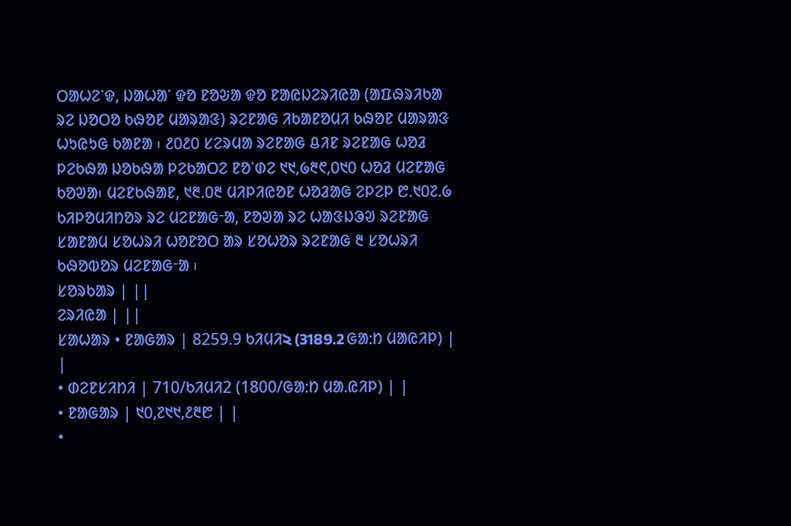ᱛᱟᱦᱮᱸᱫ, ᱡᱟᱦᱟᱸ ᱫᱚ ᱱᱚᱶᱟ ᱫᱚ ᱱᱟᱭᱡᱮᱨᱤᱭᱟ (ᱟᱯᱷᱨᱤᱠᱟ ᱨᱮ ᱡᱚᱛᱚ ᱠᱷᱚᱱ ᱢᱟᱨᱟᱝ) ᱨᱮᱱᱟᱜ ᱤᱠᱟᱱᱚᱢᱤ ᱠᱷᱚᱱ ᱢᱟᱨᱟᱝ ᱦᱩᱭᱩᱜ ᱠᱟᱱᱟ ᱾ ᱒᱐᱒᱐ ᱥᱮᱨᱢᱟ ᱨᱮᱱᱟᱜ ᱪᱤᱱ ᱨᱮᱱᱟᱜ ᱦᱚᱲ ᱞᱮᱠᱷᱟ ᱡᱚᱠᱷᱟ ᱞᱮᱠᱟᱛᱮ ᱱᱚᱸᱰᱮ ᱑᱑,᱙᱓᱖,᱐᱑᱐ ᱦᱚᱲ ᱢᱮᱱᱟᱜ ᱠᱚᱣᱟ᱾ ᱢᱮᱱᱠᱷᱟᱱ, ᱑᱓.᱐᱓ ᱢᱤᱞᱤᱭᱚᱱ ᱦᱚᱲᱟᱜ ᱮᱞᱮᱞ ᱘.᱑᱐᱗.᱙ ᱠᱤᱞᱚᱢᱤᱴᱚᱨ ᱨᱮ ᱢᱮᱱᱟᱜᱼᱟ, ᱱᱚᱣᱟ ᱨᱮ ᱦᱟᱝᱡᱳᱣ ᱨᱮᱱᱟᱜ ᱥᱟᱱᱟᱢ ᱥᱚᱦᱨᱤ ᱦᱚᱱᱚᱛ ᱟᱨ ᱥᱚᱦᱚᱨ ᱨᱮᱱᱟᱜ ᱓ ᱥᱚᱦᱨᱤ ᱠᱷᱚᱵᱚᱨ ᱢᱮᱱᱟᱜᱼᱟ ᱾
ᱥᱚᱨᱠᱟᱨ | ||
ᱮᱨᱤᱭᱟ | ||
ᱥᱟᱦᱟᱨ • ᱱᱟᱜᱟᱨ | 8259.9 ᱠᱤᱢᱤ২ (3189.2 ᱜᱟᱺᱴ ᱢᱟᱭᱤᱞ) | |
• ᱰᱮᱱᱥᱤᱴᱤ | 710/ᱠᱤᱢᱤ2 (1800/ᱜᱟᱺᱴ ᱢᱟᱹᱭᱤᱞ) | |
• ᱱᱟᱜᱟᱨ | ᱑᱐,᱗᱑᱑,᱒᱓᱘ | |
•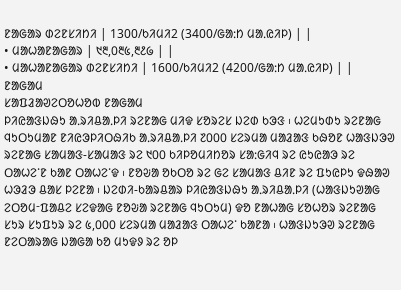ᱱᱟᱜᱟᱨ ᱰᱮᱱᱥᱤᱴᱤ | 1300/ᱠᱤᱢᱤ2 (3400/ᱜᱟᱺᱴ ᱢᱟᱹᱭᱤᱞ) | |
• ᱢᱟᱦᱟᱱᱟᱜᱟᱨ | ᱑᱓,᱐᱓᱕,᱓᱒᱙ | |
• ᱢᱟᱦᱟᱱᱟᱜᱟᱨ ᱰᱮᱱᱥᱤᱴᱤ | 1600/ᱠᱤᱢᱤ2 (4200/ᱜᱟᱺᱴ ᱢᱟᱹᱭᱤᱞ) | |
ᱱᱟᱜᱟᱢ
ᱥᱟᱯᱲᱟᱣᱮᱛᱚᱦᱚᱵ ᱱᱟᱜᱟᱢ
ᱞᱤᱭᱟᱝᱡᱷᱩ ᱟᱹᱨᱤᱪᱟᱹᱞᱤ ᱨᱮᱱᱟᱜ ᱢᱤᱫ ᱥᱚᱨᱮᱥ ᱡᱮᱰ ᱠᱳᱝ ᱾ ᱦᱮᱢᱩᱰᱩ ᱨᱮᱱᱟᱜ ᱧᱩᱛᱩᱢᱟᱱ ᱱᱤᱭᱳᱞᱤᱛᱷᱤᱠ ᱟᱹᱨᱤᱪᱟᱹᱞᱤ ᱗᱐᱐᱐ ᱥᱮᱨᱢᱟ ᱢᱟᱲᱟᱝ ᱠᱷᱚᱱ ᱦᱟᱝᱡᱳᱣ ᱨᱮᱱᱟᱜ ᱥᱟᱢᱟᱝ-ᱥᱟᱢᱟᱝ ᱨᱮ ᱑᱐᱐ ᱠᱤᱞᱚᱢᱤᱴᱚᱨ ᱥᱟᱺᱜᱤᱧ ᱨᱮ ᱭᱩᱭᱟᱳ ᱨᱮ ᱛᱟᱦᱮᱸᱱ ᱠᱟᱱ ᱛᱟᱦᱮᱸᱫ ᱾ ᱱᱚᱶᱟ ᱚᱠᱛᱚ ᱨᱮ ᱜᱮ ᱥᱟᱢᱟᱝ ᱪᱤᱱ ᱨᱮ ᱯᱩᱭᱞᱩ ᱫᱷᱟᱣ ᱦᱳᱲᱳ ᱪᱟᱥ ᱞᱮᱱᱟ ᱾ ᱡᱮᱰᱤ-ᱠᱟᱨᱪᱟᱨ ᱞᱤᱭᱟᱝᱡᱷᱩ ᱟᱹᱨᱤᱪᱟᱹᱞᱤ (ᱦᱟᱝᱡᱩᱣᱟᱜ ᱮᱛᱚᱢᱼᱯᱟᱪᱮ ᱥᱮᱫᱟᱜ ᱱᱚᱶᱟ ᱨᱮᱱᱟᱜ ᱧᱩᱛᱩᱢ) ᱫᱚ ᱱᱟᱦᱟᱜ ᱥᱚᱦᱚᱨ ᱨᱮᱱᱟᱜ ᱥᱩᱨ ᱥᱩᱯᱩᱨ ᱨᱮ ᱕,᱐᱐᱐ ᱥᱮᱨᱢᱟ ᱢᱟᱲᱟᱝ ᱛᱟᱦᱮᱸ ᱠᱟᱱᱟ ᱾ ᱦᱟᱝᱡᱩᱳᱣ ᱨᱮᱱᱟᱜ ᱱᱮᱛᱟᱨᱟᱜ ᱡᱟᱜᱟ ᱠᱚ ᱢᱩᱫᱽ ᱨᱮ ᱚᱞ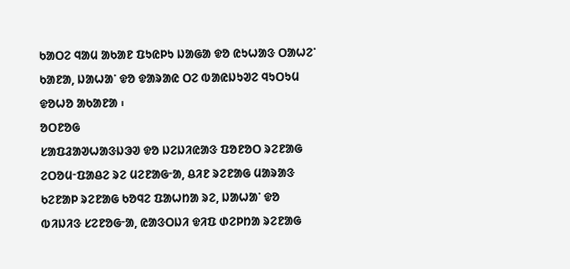ᱠᱟᱛᱮ ᱧᱟᱢ ᱟᱠᱟᱱ ᱯᱩᱭᱞᱩ ᱡᱟᱜᱟ ᱫᱚ ᱭᱩᱦᱟᱝ ᱛᱟᱦᱮᱸ ᱠᱟᱱᱟ, ᱡᱟᱦᱟᱸ ᱫᱚ ᱫᱟᱨᱟᱭ ᱛᱮ ᱵᱟᱭᱡᱩᱣᱮ ᱧᱩᱛᱩᱢ ᱫᱚᱦᱚ ᱟᱠᱟᱱᱟ ᱾
ᱚᱛᱱᱚᱜ
ᱥᱟᱯᱲᱟᱣᱦᱟᱝᱡᱳᱣ ᱫᱚ ᱡᱮᱡᱤᱭᱟᱝ ᱯᱚᱱᱚᱛ ᱨᱮᱱᱟᱜ ᱮᱛᱚᱢᱼᱯᱟᱪᱮ ᱨᱮ ᱢᱮᱱᱟᱜᱼᱟ, ᱪᱤᱱ ᱨᱮᱱᱟᱜ ᱢᱟᱨᱟᱝ ᱠᱮᱱᱟᱞ ᱨᱮᱱᱟᱜ ᱠᱚᱧᱮ ᱯᱟᱦᱴᱟ ᱨᱮ, ᱡᱟᱦᱟᱸ ᱫᱚ ᱵᱤᱡᱤᱝ ᱥᱮᱱᱚᱜᱼᱟ, ᱭᱟᱝᱛᱡᱤ ᱫᱤᱯ ᱰᱮᱞᱴᱟ ᱨᱮᱱᱟᱜ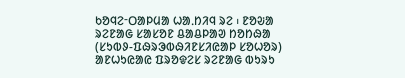ᱠᱚᱧᱮᱼᱛᱟᱞᱢᱟ ᱦᱟᱹᱴᱤᱧ ᱨᱮ ᱾ ᱱᱚᱶᱟ ᱨᱮᱱᱟᱜ ᱥᱟᱥᱚᱱ ᱪᱟᱪᱞᱟᱣ ᱴᱚᱴᱷᱟ (ᱥᱩᱵᱽ-ᱯᱷᱨᱳᱵᱷᱤᱱᱥᱤᱭᱟᱞ ᱥᱚᱦᱚᱨ) ᱟᱱᱦᱩᱭᱟᱭ ᱯᱨᱚᱫᱮᱥ ᱨᱮᱱᱟᱜ ᱵᱩᱨᱩ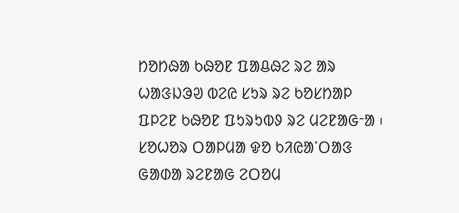ᱴᱚᱴᱷᱟ ᱠᱷᱚᱱ ᱯᱟᱪᱷᱮ ᱨᱮ ᱟᱨ ᱦᱟᱝᱡᱳᱣ ᱵᱮᱭ ᱥᱩᱨ ᱨᱮ ᱠᱚᱥᱴᱟᱞ ᱯᱞᱮᱱ ᱠᱷᱚᱱ ᱯᱩᱨᱩᱵᱽ ᱨᱮ ᱢᱮᱱᱟᱜᱼᱟ ᱾ ᱥᱚᱦᱚᱨ ᱛᱟᱞᱢᱟ ᱫᱚ ᱠᱤᱭᱟᱸᱛᱟᱝ ᱜᱟᱰᱟ ᱨᱮᱱᱟᱜ ᱮᱛᱚᱢ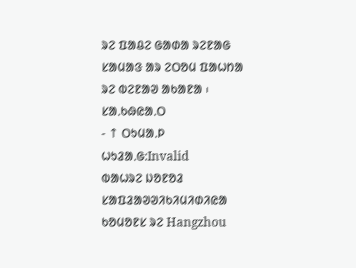ᱨᱮ ᱯᱟᱪᱮ ᱜᱟᱰᱟ ᱨᱮᱱᱟᱜ ᱥᱟᱢᱟᱝ ᱟᱨ ᱮᱛᱚᱢ ᱯᱟᱦᱴᱟ ᱨᱮ ᱵᱮᱱᱟᱣ ᱟᱠᱟᱱᱟ ᱾
ᱥᱟᱹᱠᱷᱭᱟᱹᱛ
- ↑ ᱛᱩᱢᱟᱹᱞ ᱦᱩᱲᱟᱹᱜ:Invalid
ᱵᱟᱦᱨᱮ ᱡᱚᱱᱚᱲ
ᱥᱟᱯᱲᱟᱣᱣᱤᱠᱤᱢᱤᱰᱤᱭᱟ ᱠᱚᱢᱚᱱᱥ ᱨᱮ Hangzhou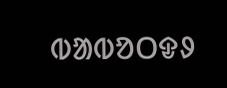ᱵᱟᱵᱚᱛᱫᱽ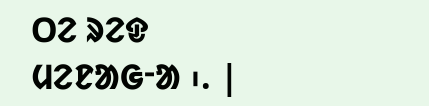ᱛᱮ ᱨᱮᱫ ᱢᱮᱱᱟᱜᱼᱟ ᱾. |